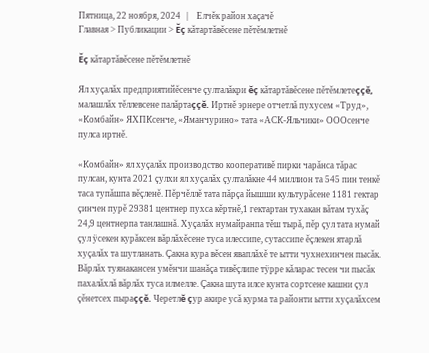Пятница, 22 ноября, 2024   |    Елчĕк район хаçачĕ
Главная > Публикации > Ĕç кăтартăвĕсене пĕтĕмлетнĕ

Ĕç кăтартăвĕсене пĕтĕмлетнĕ

Ял хуçалăх предприятийĕсенче çулталăкри ĕç кăтартăвĕсене пĕтĕмлетеççĕ, малашлăх тĕллевсене палăртаççĕ. Иртнĕ эрнере отчетлă пухусем «Труд», «Комбайн» ЯХПКсенче, «Яманчурино» тата «АСК-Яльчики» ОООсенче пулса иртнĕ.

«Комбайн» ял хуçалăх производство кооперативĕ пирки чарăнса тăрас пулсан, кунта 2021 çулхи ял хуçалăх çулталăкне 44 миллион та 545 пин тенкĕ таса тупăшпа вĕçленĕ. Пĕрчĕллĕ тата пăрçа йышши культурăсене 1181 гектар çинчен пурĕ 29381 центнер пухса кĕртнĕ,1 гектартан тухакан вăтам тухăç 24,9 центнерпа танлашнă. Хуçалăх нумайранпа тĕш тырă, пĕр çул тата нумай çул ÿсекен курăксен вăрлăхĕсене туса илессипе, сутассипе ĕçлекен ятарлă хуçалăх та шутланать. Çакна кура вĕсен яваплăхĕ те ытти чухнехинчен пысăк. Вăрлăх туянакансен умĕнчи шанăçа тивĕçлипе тÿрре кăларас тесен чи пысăк пахалăхлă вăрлăх туса илмелле. Çакна шута илсе кунта сортсене кашни çул çĕнетсех пыраççĕ. Черетлĕ çур акире усă курма та районти ытти хуçалăхсем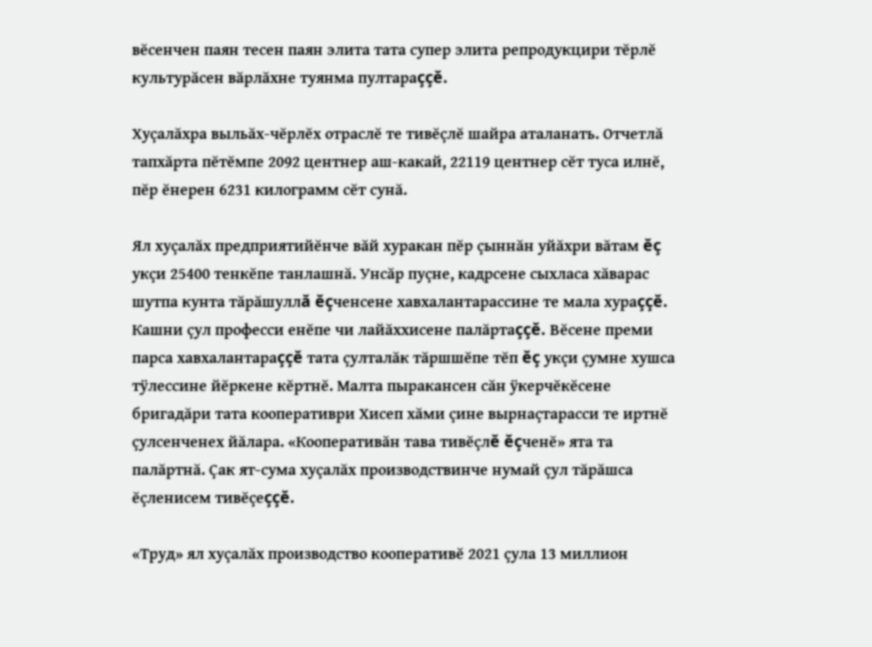вĕсенчен паян тесен паян элита тата супер элита репродукцири тĕрлĕ культурăсен вăрлăхне туянма пултараççĕ.

Хуçалăхра выльăх-чĕрлĕх отраслĕ те тивĕçлĕ шайра аталанать. Отчетлă тапхăрта пĕтĕмпе 2092 центнер аш-какай, 22119 центнер сĕт туса илнĕ, пĕр ĕнерен 6231 килограмм сĕт сунă.

Ял хуçалăх предприятийĕнче вăй хуракан пĕр çыннăн уйăхри вăтам ĕç укçи 25400 тенкĕпе танлашнă. Унсăр пуçне, кадрсене сыхласа хăварас шутпа кунта тăрăшуллă ĕçченсене хавхалантарассине те мала хураççĕ. Кашни çул професси енĕпе чи лайăххисене палăртаççĕ. Вĕсене преми парса хавхалантараççĕ тата çулталăк тăршшĕпе тĕп ĕç укçи çумне хушса тÿлессине йĕркене кĕртнĕ. Малта пыракансен сăн ÿкерчĕкĕсене бригадăри тата кооперативри Хисеп хăми çине вырнаçтарасси те иртнĕ çулсенченех йăлара. «Кооперативăн тава тивĕçлĕ ĕçченĕ» ята та палăртнă. Çак ят-сума хуçалăх производствинче нумай çул тăрăшса ĕçленисем тивĕçеççĕ.

«Труд» ял хуçалăх производство кооперативĕ 2021 çула 13 миллион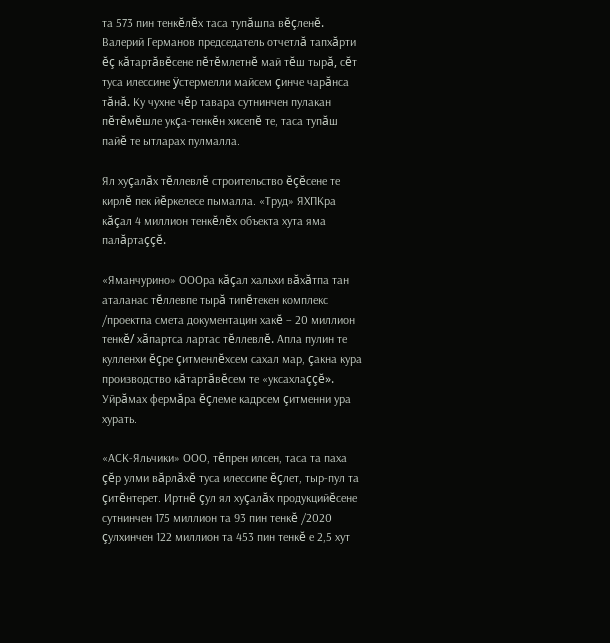та 573 пин тенкĕлĕх таса тупăшпа вĕçленĕ. Валерий Германов председатель отчетлă тапхăрти ĕç кăтартăвĕсене пĕтĕмлетнĕ май тĕш тырă, сĕт туса илессине ÿстермелли майсем çинче чарăнса тăнă. Ку чухне чĕр тавара сутнинчен пулакан пĕтĕмĕшле укçа-тенкĕн хисепĕ те, таса тупăш пайĕ те ытларах пулмалла.

Ял хуçалăх тĕллевлĕ строительство ĕçĕсене те кирлĕ пек йĕркелесе пымалла. «Труд» ЯХПКра кăçал 4 миллион тенкĕлĕх объекта хута яма палăртаççĕ.

«Яманчурино» ОООра кăçал хальхи вăхăтпа тан аталанас тĕллевпе тырă типĕтекен комплекс /проектпа смета документацин хакĕ – 20 миллион тенкĕ/ хăпартса лартас тĕллевлĕ. Апла пулин те кулленхи ĕçре çитменлĕхсем сахал мар, çакна кура производство кăтартăвĕсем те «уксахлаççĕ». Уйрăмах фермăра ĕçлеме кадрсем çитменни ура хурать.

«АСК-Яльчики» ООО, тĕпрен илсен, таса та паха çĕр улми вăрлăхĕ туса илессипе ĕçлет, тыр-пул та çитĕнтерет. Иртнĕ çул ял хуçалăх продукцийĕсене сутнинчен 175 миллион та 93 пин тенкĕ /2020 çулхинчен 122 миллион та 453 пин тенкĕ е 2,5 хут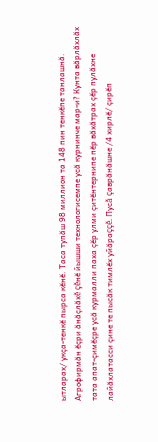ытларах/ укçа-тенкĕ пырса кĕнĕ. Таса тупăш 98 миллион та 148 пин тенкĕпе танлашнă. Агрофирмăн ĕçри ăнăçлăхĕ çĕнĕ йышши технологисемпе усă курнинче мар-и? Кунта вăрлăхлăх тата апат-çимĕçре усă курмалли паха çĕр улми çитĕнтернипе пĕр вăхăтрах çĕр пулăхне лайăхлатасси çине те пысăк тимлĕх уйăраççĕ. Пусă çаврăнăшне /4 хирлĕ/ çирĕп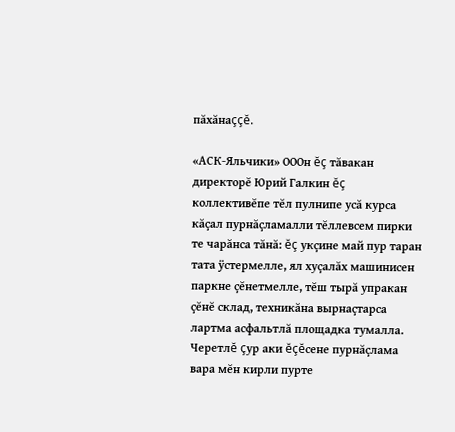пăхăнаççĕ.

«АСК-Яльчики» ОООн ĕç тăвакан директорĕ Юрий Галкин ĕç коллективĕпе тĕл пулнипе усă курса кăçал пурнăçламалли тĕллевсем пирки те чарăнса тăнă: ĕç укçине май пур таран тата ÿстермелле, ял хуçалăх машинисен паркне çĕнетмелле, тĕш тырă упракан çĕнĕ склад, техникăна вырнаçтарса лартма асфальтлă площадка тумалла. Черетлĕ çур аки ĕçĕсене пурнăçлама вара мĕн кирли пурте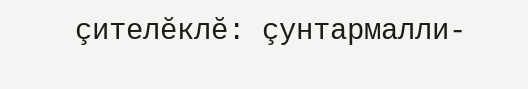çителĕклĕ: çунтармалли-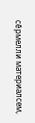сĕрмелли материалсем,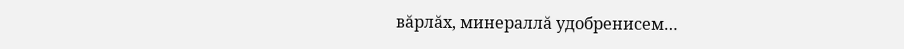вăрлăх, минераллă удобренисем…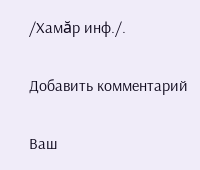/Хамăр инф./.

Добавить комментарий

Ваш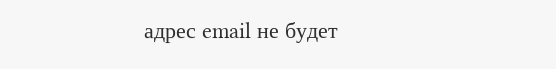адрес email не будет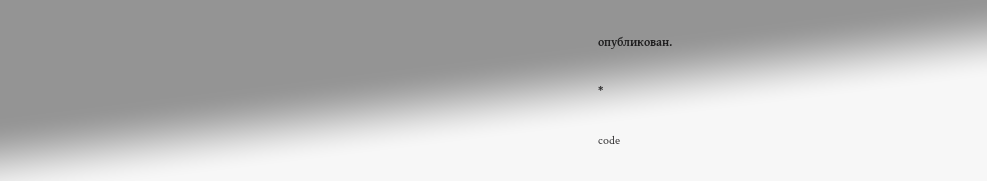опубликован.

*

code